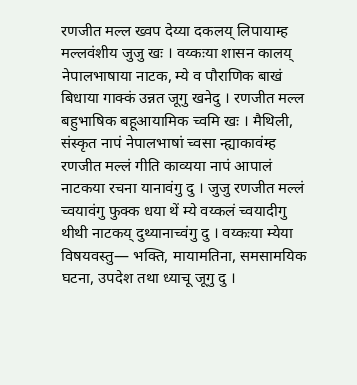रणजीत मल्ल ख्वप देय्या दकलय् लिपायाम्ह मल्लवंशीय जुजु खः । वय्कःया शासन कालय् नेपालभाषाया नाटक, म्ये व पौराणिक बाखं बिधाया गाक्कं उन्नत जूगु खनेदु । रणजीत मल्ल बहुभाषिक बहूआयामिक च्वमि खः । मैथिली, संस्कृत नापं नेपालभाषां च्वसा न्ह्याकावंम्ह रणजीत मल्लं गीति काव्यया नापं आपालं नाटकया रचना यानावंगु दु । जुजु रणजीत मल्लं च्वयावंगु फुक्क धया थें म्ये वय्कलं च्वयादीगु थीथी नाटकय् दुथ्यानाच्वंगु दु । वय्कःया म्येया विषयवस्तु— भक्ति, मायामतिना, समसामयिक घटना, उपदेश तथा ध्याचू जूगु दु ।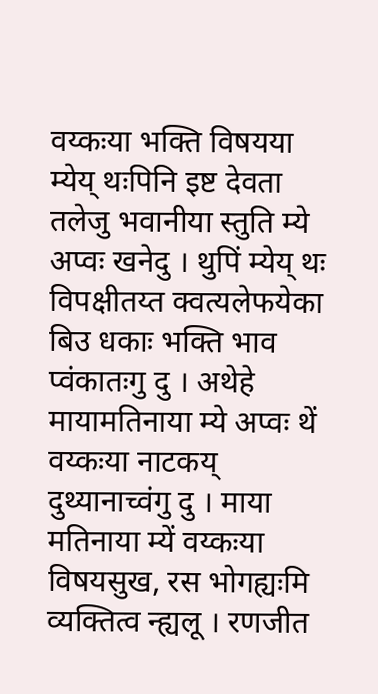वय्कःया भक्ति विषयया म्येय् थःपिनि इष्ट देवता तलेजु भवानीया स्तुति म्ये अप्वः खनेदु । थुपिं म्येय् थः विपक्षीतय्त क्वत्यलेफयेका बिउ धकाः भक्ति भाव प्वंकातःगु दु । अथेहे मायामतिनाया म्ये अप्वः थें वय्कःया नाटकय् दुथ्यानाच्वंगु दु । माया मतिनाया म्यें वय्कःया विषयसुख, रस भोगह्यःमि व्यक्तित्व न्ह्यलू । रणजीत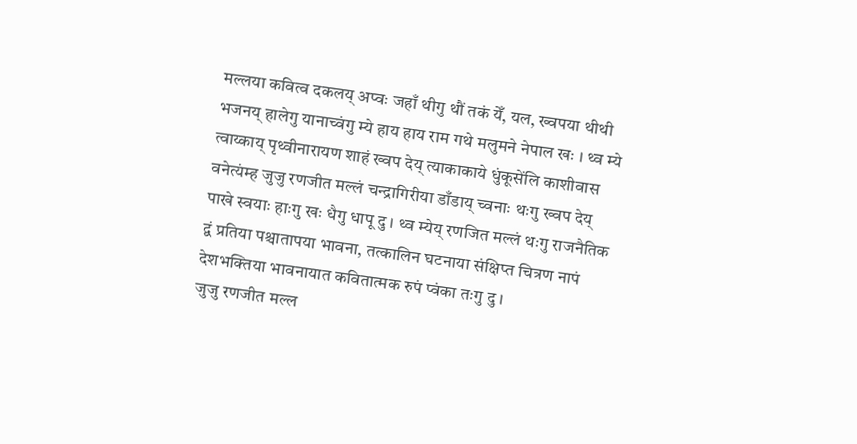मल्लया कवित्व दकलय् अप्वः जहाँ थीगु थौं तकं येँ, यल, ख्वपया थीथी भजनय् हालेगु यानाच्वंगु म्ये हाय हाय राम गथे मलुमने नेपाल खः । थ्व म्ये त्वाय्काय् पृथ्वीनारायण शाहं ख्वप देय् त्याकाकाये धुंकूसेंलि काशीवास वनेत्यंम्ह जुजु रणजीत मल्लं चन्द्रागिरीया डाँडाय् च्वनाः थःगु ख्वप देय् पाखे स्वयाः हाःगु खः धैगु धापू दु । थ्व म्येय् रणजित मल्लं थःगु राजनैतिक द्वं प्रतिया पश्चातापया भावना, तत्कालिन घटनाया संक्षिप्त चित्रण नापं देशभक्तिया भावनायात कवितात्मक रुपं प्वंका तःगु दु ।
जुजु रणजीत मल्ल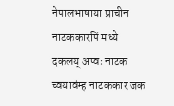नेपालभाषाया प्राचीन नाटककारपिं मध्ये दकलय् अप्वः नाटक च्वयावंम्ह नाटककार जक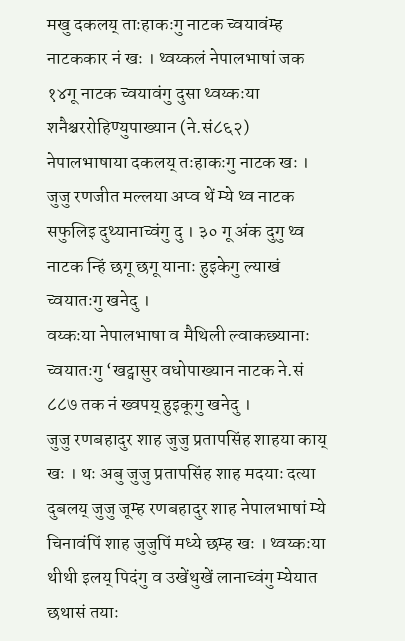मखु दकलय् ताःहाकःगु नाटक च्वयावंम्ह नाटककार नं खः । थ्वय्कलं नेपालभाषां जक १४गू नाटक च्वयावंगु दुसा थ्वय्कःया शनैश्चररोहिण्युपाख्यान (ने.सं८६२) नेपालभाषाया दकलय् तःहाकःगु नाटक खः । जुजु रणजीत मल्लया अप्व थें म्ये थ्व नाटक सफुलिइ दुथ्यानाच्वंगु दु । ३० गू अंक दुगु थ्व नाटक न्हिं छगू छगू यानाः हुइकेगु ल्याखं च्वयातःगु खनेदु ।
वय्कःया नेपालभाषा व मैथिली ल्वाकछ्यानाः च्वयातःगु ‘खट्वासुर वधोपाख्यान नाटक ने.सं ८८७ तक नं ख्वपय् हुइकूगु खनेदु ।
जुजु रणबहादुर शाह जुजु प्रतापसिंह शाहया काय् खः । थः अबु जुजु प्रतापसिंह शाह मदयाः दत्या दुबलय् जुजु जूम्ह रणबहादुर शाह नेपालभाषां म्ये चिनावंपिं शाह जुजुपिं मध्ये छम्ह खः । थ्वय्कःया थीथी इलय् पिदंगु व उखेंथुखें लानाच्वंगु म्येयात छथासं तयाः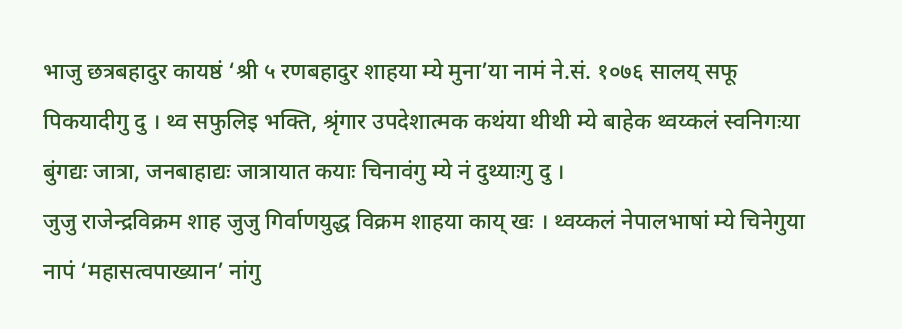भाजु छत्रबहादुर कायष्ठं ‘श्री ५ रणबहादुर शाहया म्ये मुना’या नामं ने.सं. १०७६ सालय् सफू पिकयादीगु दु । थ्व सफुलिइ भक्ति, श्रृंगार उपदेशात्मक कथंया थीथी म्ये बाहेक थ्वय्कलं स्वनिगःया बुंगद्यः जात्रा, जनबाहाद्यः जात्रायात कयाः चिनावंगु म्ये नं दुथ्याःगु दु ।
जुजु राजेन्द्रविक्रम शाह जुजु गिर्वाणयुद्ध विक्रम शाहया काय् खः । थ्वय्कलं नेपालभाषां म्ये चिनेगुया नापं ‘महासत्वपाख्यान’ नांगु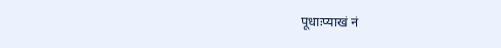पूधाःप्याखं नं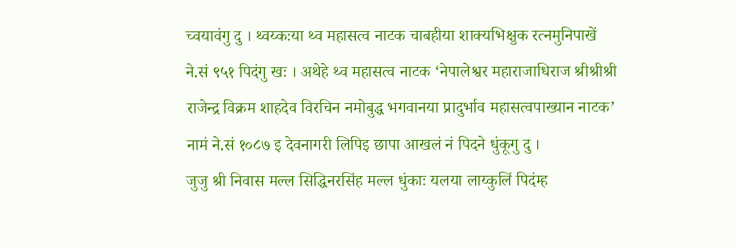च्वयावंगु दु । थ्वय्कःया थ्व महासत्व नाटक चाबहीया शाक्यभिक्षुक रत्नमुनिपाखें ने.सं ९५१ पिदंगु खः । अथेहे थ्व महासत्व नाटक ‘नेपालेश्वर महाराजाधिराज श्रीश्रीश्री राजेन्द्र विक्रम शाहदेव विरचिन नमोबुद्ध भगवानया प्रादुर्भाव महासत्वपाख्यान नाटक’ नामं ने.सं १०८७ इ देवनागरी लिपिइ छापा आखलं नं पिदने धुंकूगु दु ।
जुजु श्री निवास मल्ल सिद्धिनरसिंह मल्ल धुंकाः यलया लाय्कुलिं पिदंम्ह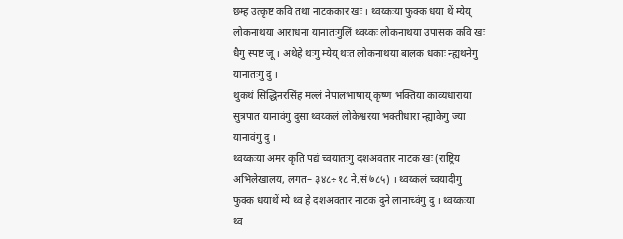छम्ह उत्कृष्ट कवि तथा नाटककार खः । थ्वय्कःया फुक्क धया थें म्येय् लोकनाथया आराधना यानातःगुलिं थ्वय्कः लोकनाथया उपासक कवि खः धैगु स्पष्ट जू । अथेहे थःगु म्येय् थःत लोकनाथया बालक धकाः न्ह्यथनेगु यानातःगु दु ।
थुकथं सिद्धिनरसिंह मल्लं नेपालभाषाय् कृष्ण भक्तिया काव्यधाराया सुत्रपात यानावंगु दुसा थ्वय्कलं लोकेश्वरया भक्तीधारा न्ह्याकेगु ज्या यानावंगु दु ।
थ्वय्कःया अमर कृति पद्यं च्वयातःगु दशअवतार नाटक खः (राष्ट्रिय अभिलेखालय, लगत– ३४८÷१८ ने.सं ७८५) । थ्वय्कलं च्वयादीगु फुक्क धयाथें म्ये थ्व हे दशअवतार नाटक दुने लानाच्वंगु दु । थ्वय्कःया थ्व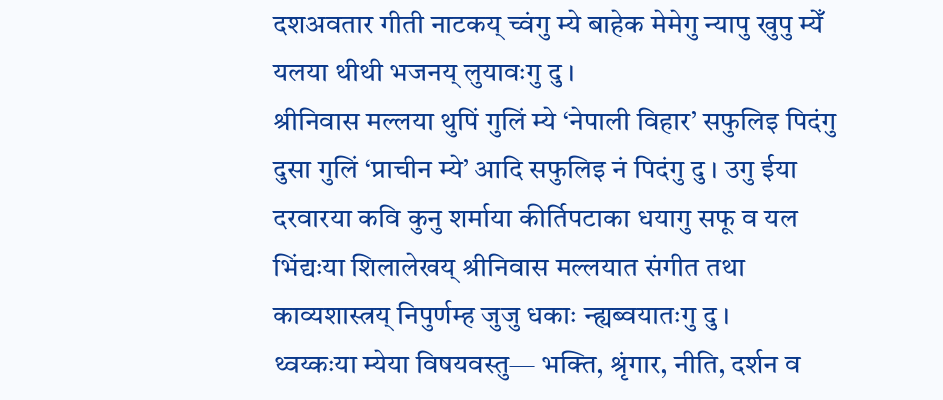दशअवतार गीती नाटकय् च्वंगु म्ये बाहेक मेमेगु न्यापु खुपु म्येँ यलया थीथी भजनय् लुयावःगु दु ।
श्रीनिवास मल्लया थुपिं गुलिं म्ये ‘नेपाली विहार’ सफुलिइ पिदंगु दुसा गुलिं ‘प्राचीन म्ये’ आदि सफुलिइ नं पिदंगु दु । उगु ईया दरवारया कवि कुनु शर्माया कीर्तिपटाका धयागु सफू व यल भिंद्यःया शिलालेखय् श्रीनिवास मल्लयात संगीत तथा काव्यशास्त्रय् निपुर्णम्ह जुजु धकाः न्ह्यब्वयातःगु दु ।
थ्वय्कःया म्येया विषयवस्तु— भक्ति, श्रृंगार, नीति, दर्शन व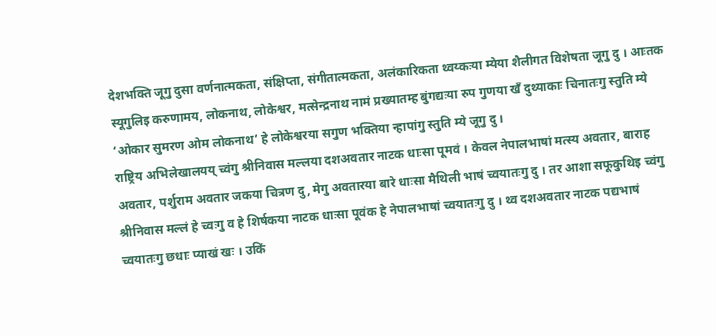देशभक्ति जूगु दुसा वर्णनात्मकता, संक्षिप्ता, संगीतात्मकता, अलंकारिकता थ्वय्कःया म्येया शैलीगत विशेषता जूगु दु । आःतक स्यूगुलिइ करुणामय, लोकनाथ, लोकेश्वर, मत्सेन्द्रनाथ नामं प्रख्यातम्ह बुंगद्यःया रुप गुणया खँ दुथ्याकाः चिनातःगु स्तुति म्ये ‘ओकार सुमरण ओम लोकनाथ’ हे लोकेश्वरया सगुण भक्तिया न्हापांगु स्तुति म्ये जूगु दु ।
राष्ट्रिय अभिलेखालयय् च्वंगु श्रीनिवास मल्लया दशअवतार नाटक धाःसा पूमवं । केवल नेपालभाषां मत्स्य अवतार, बाराह अवतार, पर्शुराम अवतार जकया चित्रण दु, मेगु अवतारया बारे धाःसा मैथिली भाषं च्वयातःगु दु । तर आशा सफूकुथिइ च्वंगु श्रीनिवास मल्लं हे च्वःगु व हे शिर्षकया नाटक धाःसा पूवंक हे नेपालभाषां च्वयातःगु दु । थ्व दशअवतार नाटक पद्यभाषं च्वयातःगु छधाः प्याखं खः । उकिं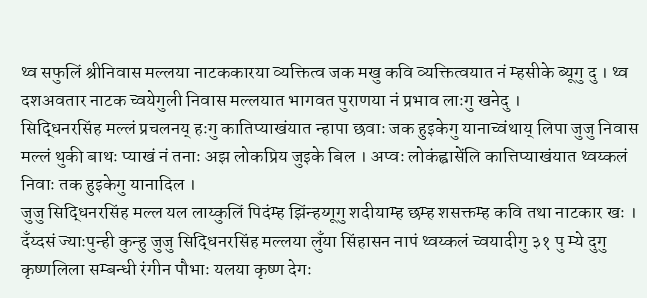थ्व सफुलिं श्रीनिवास मल्लया नाटककारया व्यक्तित्व जक मखु कवि व्यक्तित्वयात नं म्हसीके ब्यूगु दु । थ्व दशअवतार नाटक च्वयेगुली निवास मल्लयात भागवत पुराणया नं प्रभाव लाःगु खनेदु ।
सिद्धिनरसिंह मल्लं प्रचलनय् हःगु कातिप्याखंयात न्हापा छवाः जक हुइकेगु यानाच्वंथाय् लिपा जुजु निवास मल्लं थुकी बाथः प्याखं नं तनाः अझ लोकप्रिय जुइके बिल । अप्वः लोकंह्वासेंलि कात्तिप्याखंयात थ्वय्कलं निवाः तक हुइकेगु यानादिल ।
जुजु सिद्धिनरसिंह मल्ल यल लाय्कुलिं पिदंम्ह झिंन्हय्गूगु शदीयाम्ह छम्ह शसक्तम्ह कवि तथा नाटकार खः । दँय्दसं ज्याःपुन्ही कुन्हु जुजु सिद्धिनरसिंह मल्लया लुँया सिंहासन नापं थ्वय्कलं च्वयादीगु ३१ पु म्ये दुगु कृष्णलिला सम्बन्धी रंगीन पौभाः यलया कृष्ण देगः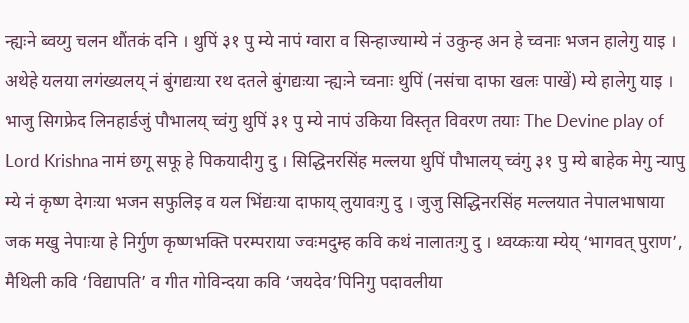न्ह्यःने ब्वय्गु चलन थौंतकं दनि । थुपिं ३१ पु म्ये नापं ग्वारा व सिन्हाज्याम्ये नं उकुन्ह अन हे च्वनाः भजन हालेगु याइ । अथेहे यलया लगंख्यलय् नं बुंगद्यःया रथ दतले बुंगद्यःया न्ह्यःने च्वनाः थुपिं (नसंचा दाफा खलः पाखें) म्ये हालेगु याइ । भाजु सिगफ्रेद लिनहार्डजुं पौभालय् च्वंगु थुपिं ३१ पु म्ये नापं उकिया विस्तृत विवरण तयाः The Devine play of Lord Krishna नामं छगू सफू हे पिकयादीगु दु । सिद्धिनरसिंह मल्लया थुपिं पौभालय् च्वंगु ३१ पु म्ये बाहेक मेगु न्यापु म्ये नं कृष्ण देगःया भजन सफुलिइ व यल भिंद्यःया दाफाय् लुयावःगु दु । जुजु सिद्धिनरसिंह मल्लयात नेपालभाषाया जक मखु नेपाःया हे निर्गुण कृष्णभक्ति परम्पराया ज्वःमदुम्ह कवि कथं नालातःगु दु । थ्वय्कःया म्येय् ‘भागवत् पुराण’, मैथिली कवि ‘विद्यापति’ व गीत गोविन्दया कवि ‘जयदेव’पिनिगु पदावलीया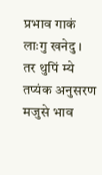प्रभाव गाकं लाःगु खनेदु । तर थुपिं म्ये तप्यंक अनुसरण मजुसे भाव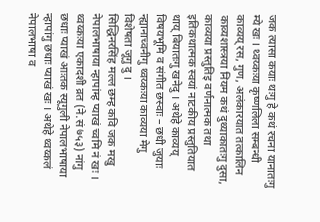जक त्यासा कयाः थःगु हे कथं रचना यानातःगु म्ये खः । थ्वय्कःया कृष्णलिला सम्बन्धी काव्यय् रस, गुण, अलंकारयात तत्कालिन काव्यशास्त्रया नियम कथं दुथ्याकातःगु दुसा, काव्यया प्रस्तुतिइ वर्णनात्मक तथा इतिकथात्मक स्वयां नाटकीय प्रस्तुतियात थाय् बियातःगु खनेदु । अथेहे काव्यय् विषयभूमि व संगीत छस्वाः – छधी जुयाः न्ह्यानाच्वनीगु थ्वय्कःया काव्यया मेगु विशेषता जूगु दु ।
सिद्धिनरसिंह मल्ल छम्ह कवि जक मखु नेपालभाषाया न्हापांम्ह प्याखं च्वमि नं खः । थ्वय्कःया एकादशी व्रत (ने.सं ७५३) नांगु छधाः प्याखं आःतक स्यूगुली नेपालभाषाया न्हापांगु छधाः प्याखं खः । अथेहे थ्वय्कलं नेपालभाषा व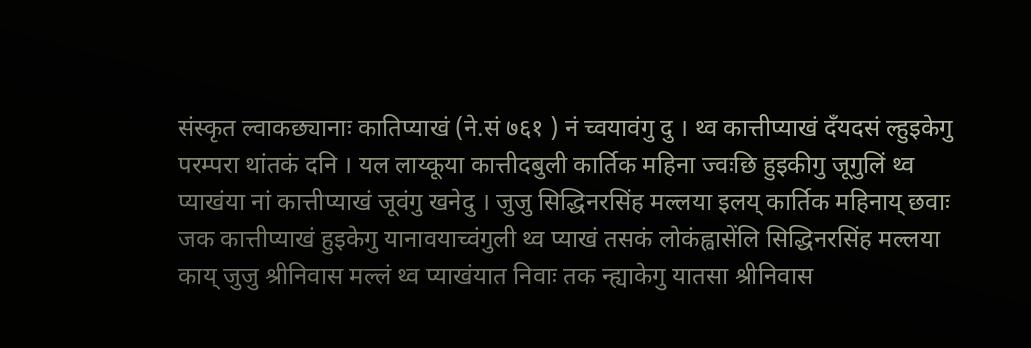संस्कृत ल्वाकछ्यानाः कातिप्याखं (ने.सं ७६१ ) नं च्वयावंगु दु । थ्व कात्तीप्याखं दँयदसं ल्हुइकेगु परम्परा थांतकं दनि । यल लाय्कूया कात्तीदबुली कार्तिक महिना ज्वःछि हुइकीगु जूगुलिं थ्व प्याखंया नां कात्तीप्याखं जूवंगु खनेदु । जुजु सिद्धिनरसिंह मल्लया इलय् कार्तिक महिनाय् छवाः जक कात्तीप्याखं हुइकेगु यानावयाच्वंगुली थ्व प्याखं तसकं लोकंह्वासेंलि सिद्धिनरसिंह मल्लया काय् जुजु श्रीनिवास मल्लं थ्व प्याखंयात निवाः तक न्ह्याकेगु यातसा श्रीनिवास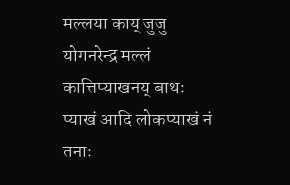मल्लया काय् जुजु योगनरेन्द्र मल्लं कात्तिप्याखनय् बाथः प्याखं आदि लोकप्याखं नं तनाः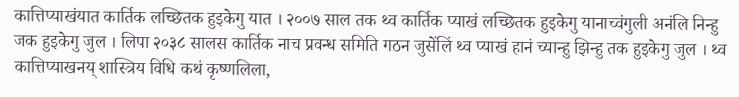कात्तिप्याखंयात कार्तिक लच्छितक हुइकेगु यात । २००७ साल तक थ्व कार्तिक प्याखं लच्छितक हुइकेगु यानाच्वंगुली अनंलि निन्हु जक हुइकेगु जुल । लिपा २०३८ सालस कार्तिक नाच प्रवन्ध समिति गठन जुसेंलिं थ्व प्याखं हानं च्यान्हु झिन्हु तक हुइकेगु जुल । थ्व कात्तिप्याखनय् शास्त्रिय विधि कथं कृष्णलिला,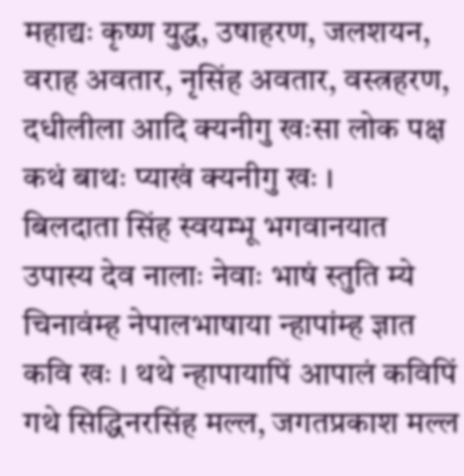महाद्यः कृष्ण युद्ध, उषाहरण, जलशयन, वराह अवतार, नृसिंह अवतार, वस्त्रहरण, दधीलीला आदि क्यनीगु खःसा लोक पक्ष कथं बाथः प्याखं क्यनीगु खः ।
बिलदाता सिंह स्वयम्भू भगवानयात उपास्य देव नालाः नेवाः भाषं स्तुति म्ये चिनावंम्ह नेपालभाषाया न्हापांम्ह ज्ञात कवि खः । थथे न्हापायापिं आपालं कविपिं गथे सिद्धिनरसिंह मल्ल, जगतप्रकाश मल्ल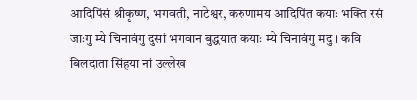आदिपिंसं श्रीकृष्ण, भगवती, नाटेश्वर, करुणामय आदिपिंत कयाः भक्ति रसं जाःगु म्ये चिनावंगु दुसां भगवान बुद्धयात कयाः म्ये चिनावंगु मदु । कवि बिलदाता सिंहया नां उल्लेख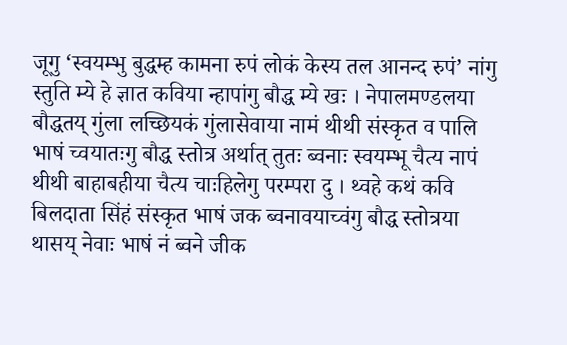जूगु ‘स्वयम्भु बुद्धम्ह कामना रुपं लोकं केस्य तल आनन्द रुपं’ नांगु स्तुति म्ये हे ज्ञात कविया न्हापांगु बौद्ध म्ये खः । नेपालमण्डलया बौद्धतय् गुंला लच्छियकं गुंलासेवाया नामं थीथी संस्कृत व पालि भाषं च्वयातःगु बौद्ध स्तोत्र अर्थात् तुतः ब्वनाः स्वयम्भू चैत्य नापं थीथी बाहाबहीया चैत्य चाःहिलेगु परम्परा दु । थ्वहे कथं कवि बिलदाता सिंहं संस्कृत भाषं जक ब्वनावयाच्वंगु बौद्ध स्तोत्रया थासय् नेवाः भाषं नं ब्वने जीक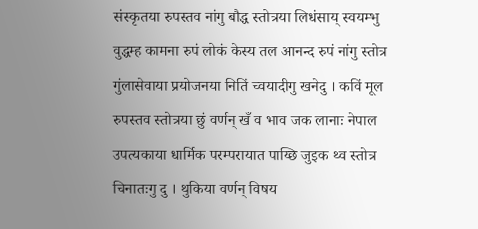संस्कृतया रुपस्तव नांगु बौद्ध स्तोत्रया लिधंसाय् स्वयम्भु वुद्धम्ह कामना रुपं लोकं केस्य तल आनन्द रुपं नांगु स्तोत्र गुंलासेवाया प्रयोजनया नितिं च्वयादीगु खनेदु । कविं मूल रुपस्तव स्तोत्रया छुं वर्णन् खँ व भाव जक लानाः नेपाल उपत्यकाया धार्मिक परम्परायात पाय्छि जुइक थ्व स्तोत्र चिनातःगु दु । थुकिया वर्णन् विषय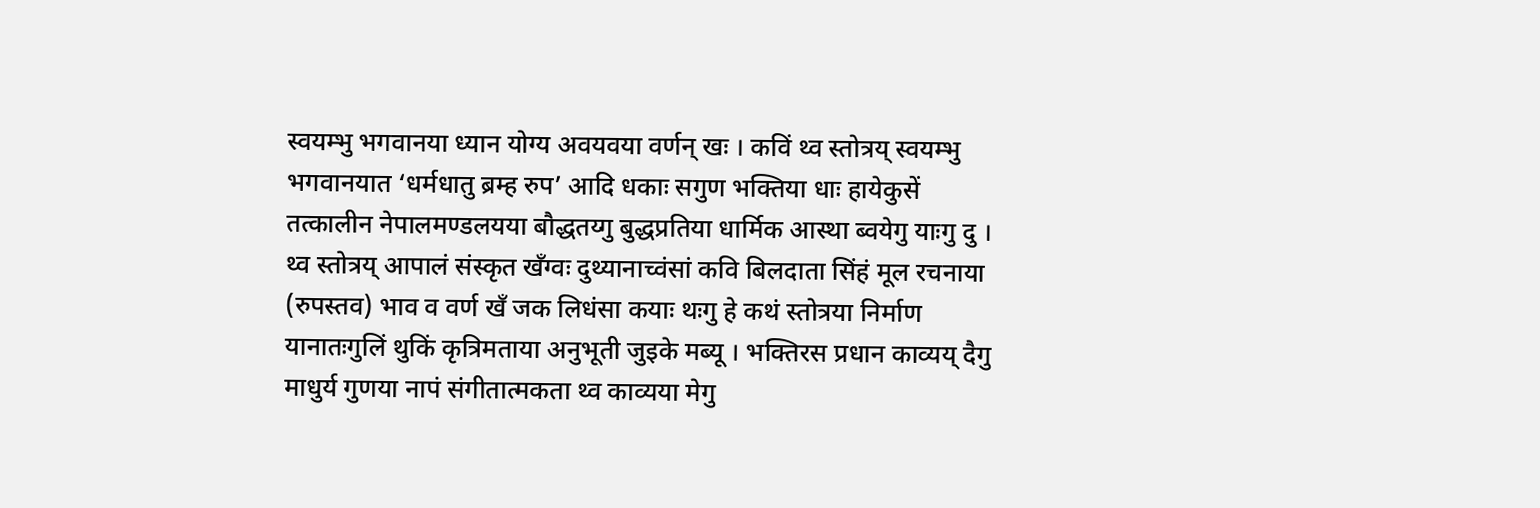स्वयम्भु भगवानया ध्यान योग्य अवयवया वर्णन् खः । कविं थ्व स्तोत्रय् स्वयम्भु भगवानयात ‘धर्मधातु ब्रम्ह रुप’ आदि धकाः सगुण भक्तिया धाः हायेकुसें तत्कालीन नेपालमण्डलयया बौद्धतय्गु बुद्धप्रतिया धार्मिक आस्था ब्वयेगु याःगु दु । थ्व स्तोत्रय् आपालं संस्कृत खँग्वः दुथ्यानाच्वंसां कवि बिलदाता सिंहं मूल रचनाया (रुपस्तव) भाव व वर्ण खँ जक लिधंसा कयाः थःगु हे कथं स्तोत्रया निर्माण यानातःगुलिं थुकिं कृत्रिमताया अनुभूती जुइके मब्यू । भक्तिरस प्रधान काव्यय् दैगु माधुर्य गुणया नापं संगीतात्मकता थ्व काव्यया मेगु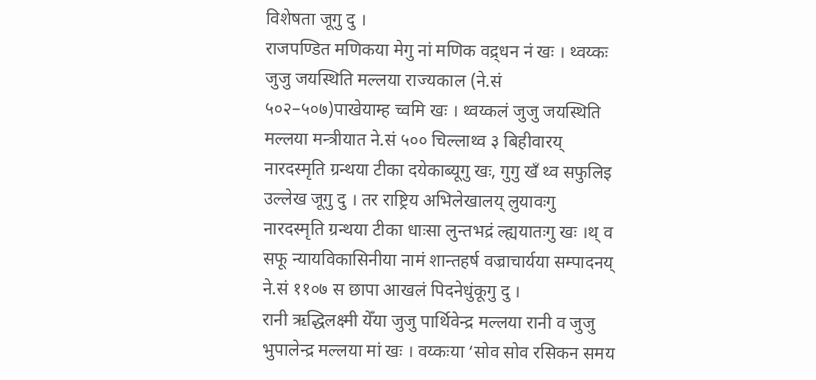विशेषता जूगु दु ।
राजपण्डित मणिकया मेगु नां मणिक वद्र्धन नं खः । थ्वय्कः जुजु जयस्थिति मल्लया राज्यकाल (ने.सं ५०२–५०७)पाखेयाम्ह च्वमि खः । थ्वय्कलं जुजु जयस्थिति मल्लया मन्त्रीयात ने.सं ५०० चिल्लाथ्व ३ बिहीवारय् नारदस्मृति ग्रन्थया टीका दयेकाब्यूगु खः, गुगु खँ थ्व सफुलिइ उल्लेख जूगु दु । तर राष्ट्रिय अभिलेखालय् लुयावःगु नारदस्मृति ग्रन्थया टीका धाःसा लुन्तभद्रं ल्ह्ययातःगु खः ।थ् व सफू न्यायविकासिनीया नामं शान्तहर्ष वज्राचार्यया सम्पादनय् ने.सं ११०७ स छापा आखलं पिदनेधुंकूगु दु ।
रानी ऋद्धिलक्ष्मी येँया जुजु पार्थिवेन्द्र मल्लया रानी व जुजु भुपालेन्द्र मल्लया मां खः । वय्कःया ‘सोव सोव रसिकन समय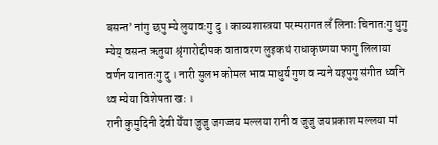बसन्त’ नांगु छपु म्ये लुयावःगु दु । काव्यशास्त्रया परम्परागत लँ लिनाः चिनातःगु थुगु म्येय् वसन्त ऋतुया श्रृंगारोद्दीपक वातावरण लुइकथं राधाकृष्णया फागु लिलाया वर्णन यानातःगु दु । नारी सुलभ कोमल भाव माधुर्य गुण व न्यने यइपुगु संगीत ध्वनि थ्व म्येया विशेषता खः ।
रानी कुमुदिनी देवी येँया जुजु जगज्जय मल्लया रानी व जुजु जयप्रकाश मल्लया मां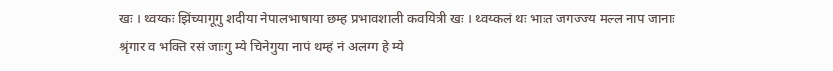खः । थ्वय्कः झिंच्यागूगु शदीया नेपालभाषाया छम्ह प्रभावशाली कवयित्री खः । थ्वय्कलं थः भाःत जगज्ज्य मल्ल नाप जानाः श्रृंगार व भक्ति रसं जाःगु म्ये चिनेगुया नापं थम्हं नं अलग्ग हे म्ये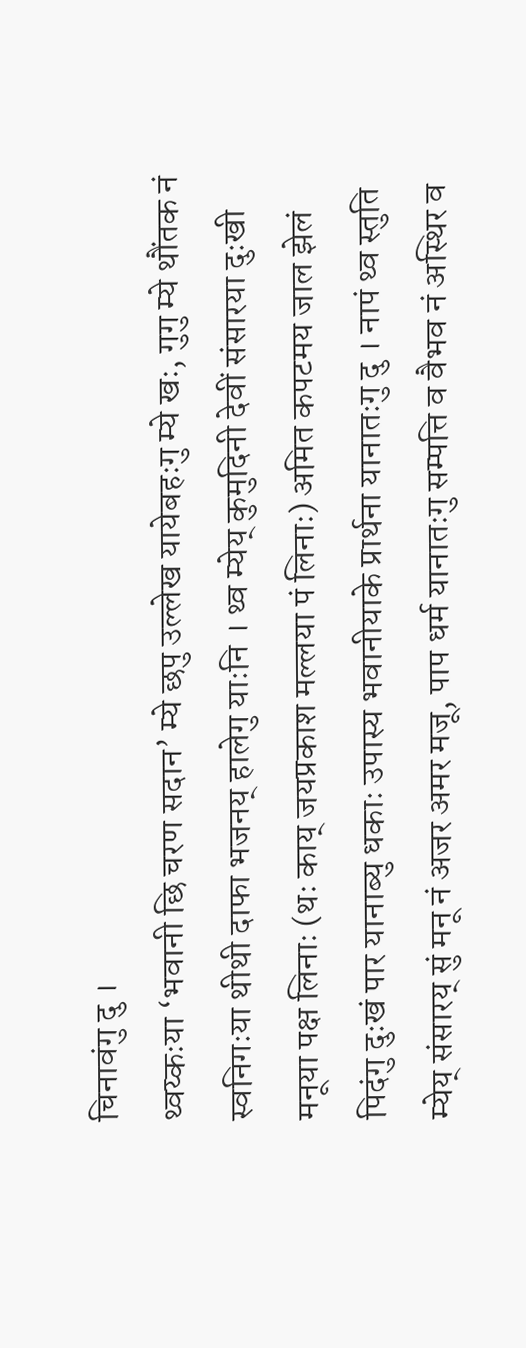चिनावंगु दु ।
थ्वय्कःया ‘भवानी छि चरण सदान’ म्ये छपु उल्लेख यायेबहःगु म्ये खः, गुगु म्ये थौंतक नं स्वनिगःया थीथी दाफा भजनय् हालेगु याःनि । थ्व म्येय् कुमुदिनी देवीं संसारया दुःखी मनूया पक्ष लिनाः (थः काय् जयप्रकाश मल्लया पं लिनाः) अमित कपटमय जाल झेलं पिदंगु दुःखं पार यानाब्यु धकाः उपास्य भवानीयाके प्रार्थना यानातःगु दु । नापं थ्व स्तुति म्येय् संसारय् सुं मनू नं अजर अमर मजू, पाप धर्म यानातःगु सम्पत्ति व वैभव नं अस्थिर व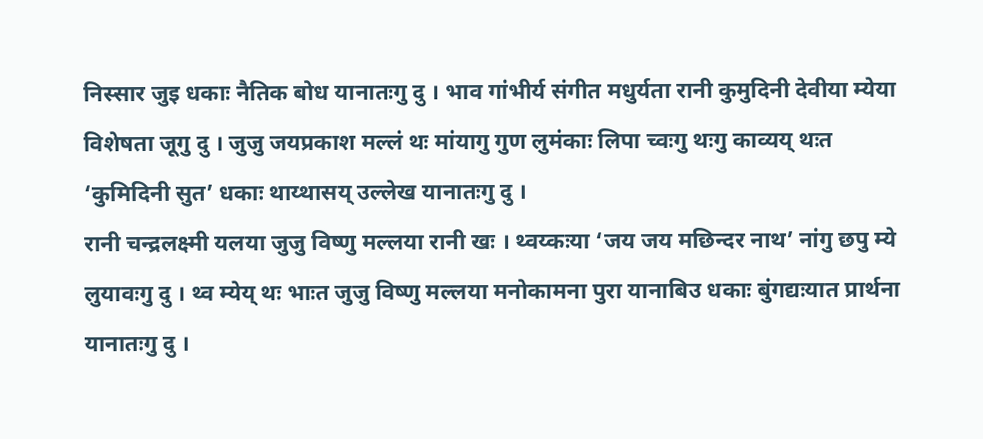निस्सार जुइ धकाः नैतिक बोध यानातःगु दु । भाव गांभीर्य संगीत मधुर्यता रानी कुमुदिनी देवीया म्येया विशेषता जूगु दु । जुजु जयप्रकाश मल्लं थः मांयागु गुण लुमंकाः लिपा च्वःगु थःगु काव्यय् थःत ‘कुमिदिनी सुत’ धकाः थाय्थासय् उल्लेख यानातःगु दु ।
रानी चन्द्रलक्ष्मी यलया जुजु विष्णु मल्लया रानी खः । थ्वय्कःया ‘जय जय मछिन्दर नाथ’ नांगु छपु म्ये लुयावःगु दु । थ्व म्येय् थः भाःत जुजु विष्णु मल्लया मनोकामना पुरा यानाबिउ धकाः बुंगद्यःयात प्रार्थना यानातःगु दु ।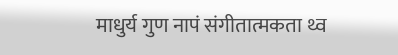माधुर्य गुण नापं संगीतात्मकता थ्व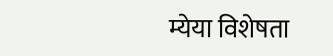म्येया विशेषता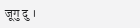जूगु दु ।